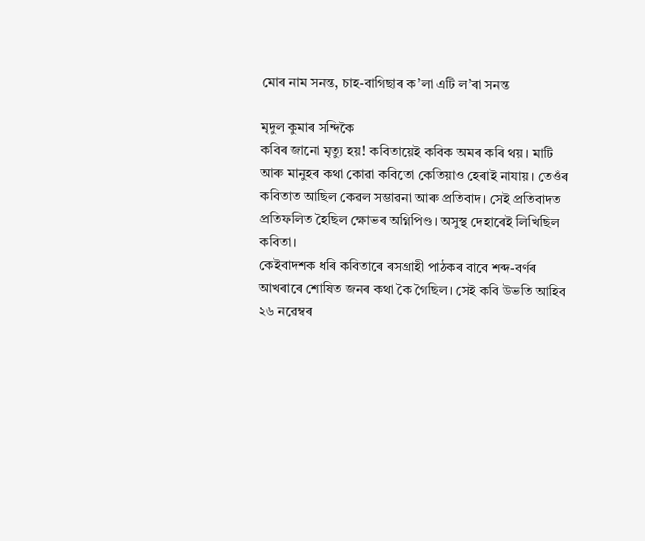মোৰ নাম সনন্ত, চাহ-বাগিছাৰ ক’লা এটি ল’ৰা সনন্ত

মৃদুল কুমাৰ সন্দিকৈ
কবিৰ জানো মৃত্যু হয়! কবিতায়েই কবিক অমৰ কৰি থয়। মাটি আৰু মানুহৰ কথা কোৱা কবিতো কেতিয়াও হেৰাই নাযায়। তেওঁৰ কবিতাত আছিল কেৱল সম্ভাৱনা আৰু প্ৰতিবাদ। সেই প্ৰতিবাদত প্ৰতিফলিত হৈছিল ক্ষোভৰ অগ্নিপিণ্ড। অসুস্থ দেহাৰেই লিখিছিল কবিতা।
কেইবাদশক ধৰি কবিতাৰে ৰসগ্ৰাহী পাঠকৰ বাবে শব্দ-বৰ্ণৰ আখৰাৰে শোষিত জনৰ কথা কৈ গৈছিল। সেই কবি উভতি আহিব ২৬ নৱেম্বৰ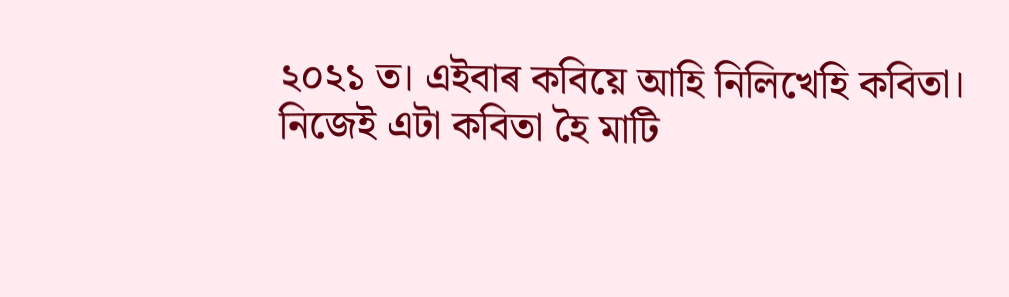২০২১ ত। এইবাৰ কবিয়ে আহি নিলিখেহি কবিতা। নিজেই এটা কবিতা হৈ মাটি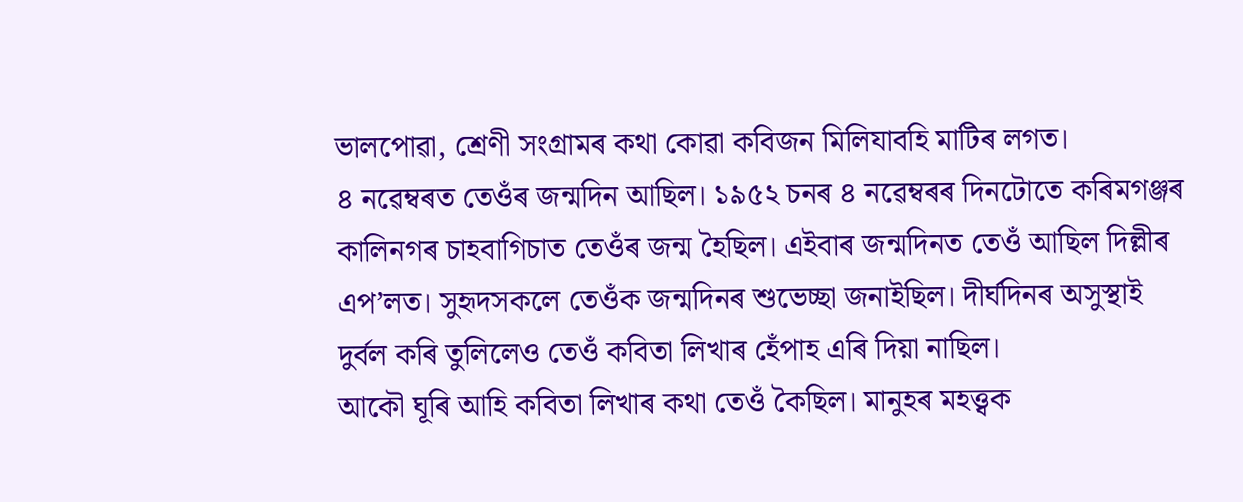ভালপোৱা, শ্ৰেণী সংগ্ৰামৰ কথা কোৱা কবিজন মিলিযাবহি মাটিৰ লগত।
৪ নৱেম্বৰত তেওঁৰ জন্মদিন আছিল। ১৯৫২ চনৰ ৪ নৱেম্বৰৰ দিনটোতে কৰিমগঞ্জৰ কালিনগৰ চাহবাগিচাত তেওঁৰ জন্ম হৈছিল। এইবাৰ জন্মদিনত তেওঁ আছিল দিল্লীৰ এপ’লত। সুহৃদসকলে তেওঁক জন্মদিনৰ শুভেচ্ছা জনাইছিল। দীৰ্ঘদিনৰ অসুস্থাই দুৰ্বল কৰি তুলিলেও তেওঁ কবিতা লিখাৰ হেঁপাহ এৰি দিয়া নাছিল।
আকৌ ঘূৰি আহি কবিতা লিখাৰ কথা তেওঁ কৈছিল। মানুহৰ মহত্ত্বক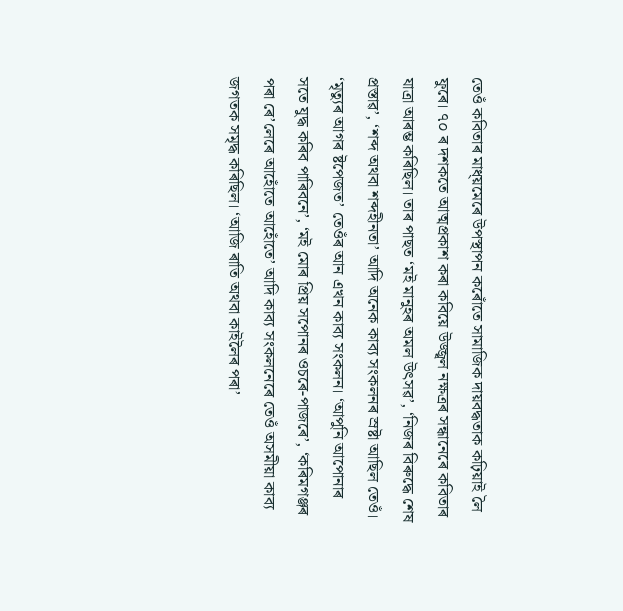তেওঁ কবিতাৰ মাধ্য়মেৰে উপস্থাপন কৰোঁতে সামাজিক দায়বদ্ধতাক কঢ়িয়াই লৈ ফুৰে। ৭০ ৰ দশকতে আত্মপ্ৰকাশ কৰা কবিয়ে উজ্জ্বল নক্ষত্ৰৰ সন্ধানেৰে কবিতাৰ যাত্ৰা আৰম্ভ কৰিছিল। তাৰ পাছত ‘মই মানুহৰ অমল উৎসৱ’, ‘নিজৰ বিৰুদ্ধে শেষ প্ৰস্তাৱ’, ‘শব্দ অথবা শব্দহীনতা’ আদি অনেক কাব্য সংকলনৰ স্ৰষ্টা আছিল তেওঁ।
‘মৃত্যুৰ আগৰ ষ্টপেজত’ তেওঁৰ আন এখন কাব্য সংকলন। ‘আপুনি আপোনাৰ সতে যুদ্ধ কৰিব পাৰিবনে’, ‘মই মোৰ প্ৰিয় সপোনৰ ওচৰে-পাজৰে’, ‘কৰিমগঞ্জৰ পৰা ৰে’লেৰে আহোঁতে আহোঁতে’ আদি কাব্য সংকলনেৰে তেওঁ অসমীয়া কাব্য জগতক সমৃদ্ধ কৰিছিল। ‘আজি ৰাতি অথবা কাইলৈৰ পৰা’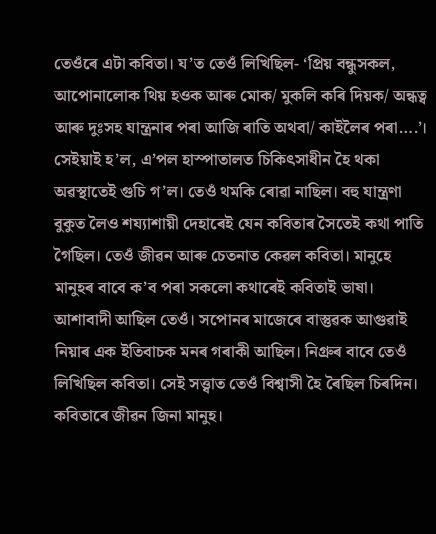তেওঁৰে এটা কবিতা। য’ত তেওঁ লিখিছিল- ‘প্ৰিয় বন্ধুসকল, আপোনালোক থিয় হওক আৰু মোক/ মুকলি কৰি দিয়ক/ অন্ধত্ব আৰু দুঃসহ যান্ত্ৰনাৰ পৰা আজি ৰাতি অথবা/ কাইলৈৰ পৰা….’।
সেইয়াই হ’ল, এ’পল হাস্পাতালত চিকিৎসাধীন হৈ থকা অৱস্থাতেই গুচি গ’ল। তেওঁ থমকি ৰোৱা নাছিল। বহু যান্ত্ৰণা বুকুত লৈও শয্যাশায়ী দেহাৰেই যেন কবিতাৰ সৈতেই কথা পাতি গৈছিল। তেওঁ জীৱন আৰু চেতনাত কেৱল কবিতা। মানুহে মানুহৰ বাবে ক’ব পৰা সকলো কথাৰেই কবিতাই ভাষা।
আশাবাদী আছিল তেওঁ। সপোনৰ মাজেৰে বাস্তুৱক আগুৱাই নিয়াৰ এক ইতিবাচক মনৰ গৰাকী আছিল। নিগ্ৰুৰ বাবে তেওঁ লিখিছিল কবিতা। সেই সত্ত্বাত তেওঁ বিশ্বাসী হৈ ৰৈছিল চিৰদিন। কবিতাৰে জীৱন জিনা মানুহ।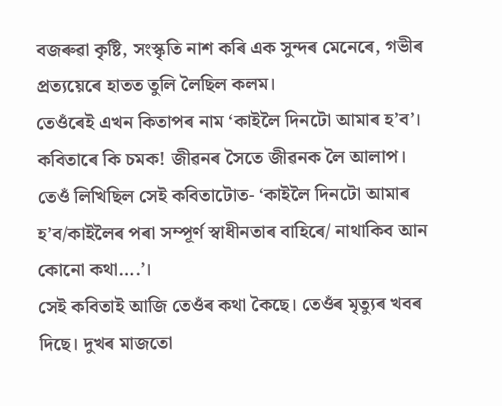বজৰুৱা কৃষ্টি, সংস্কৃতি নাশ কৰি এক সুন্দৰ মেনেৰে, গভীৰ প্ৰত্যয়েৰে হাতত তুলি লৈছিল কলম।
তেওঁৰেই এখন কিতাপৰ নাম ‘কাইলৈ দিনটো আমাৰ হ’ব’। কবিতাৰে কি চমক! জীৱনৰ সৈতে জীৱনক লৈ আলাপ। তেওঁ লিখিছিল সেই কবিতাটোত- ‘কাইলৈ দিনটো আমাৰ হ’ব/কাইলৈৰ পৰা সম্পূৰ্ণ স্বাধীনতাৰ বাহিৰে/ নাথাকিব আন কোনো কথা….’।
সেই কবিতাই আজি তেওঁৰ কথা কৈছে। তেওঁৰ মৃত্যুৰ খবৰ দিছে। দুখৰ মাজতো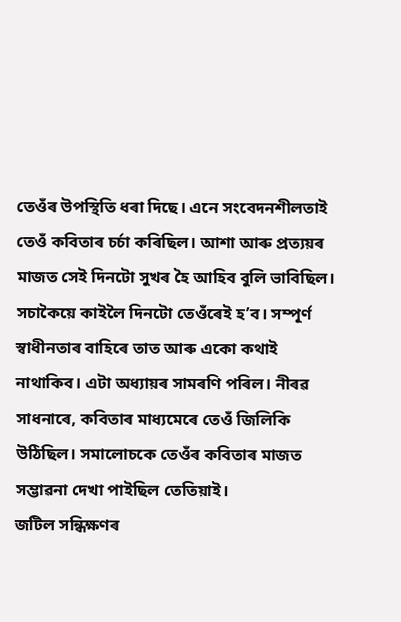তেওঁৰ উপস্থিতি ধৰা দিছে। এনে সংবেদনশীলতাই তেওঁ কবিতাৰ চৰ্চা কৰিছিল। আশা আৰু প্ৰত্যয়ৰ মাজত সেই দিনটো সুখৰ হৈ আহিব বুলি ভাবিছিল।
সচাকৈয়ে কাইলৈ দিনটো তেওঁৰেই হ’ব। সম্পূৰ্ণ স্বাধীনতাৰ বাহিৰে তাত আৰু একো কথাই নাথাকিব। এটা অধ্যায়ৰ সামৰণি পৰিল। নীৰৱ সাধনাৰে, কবিতাৰ মাধ্যমেৰে তেওঁ জিলিকি উঠিছিল। সমালোচকে তেওঁৰ কবিতাৰ মাজত সম্ভাৱনা দেখা পাইছিল তেতিয়াই।
জটিল সন্ধিক্ষণৰ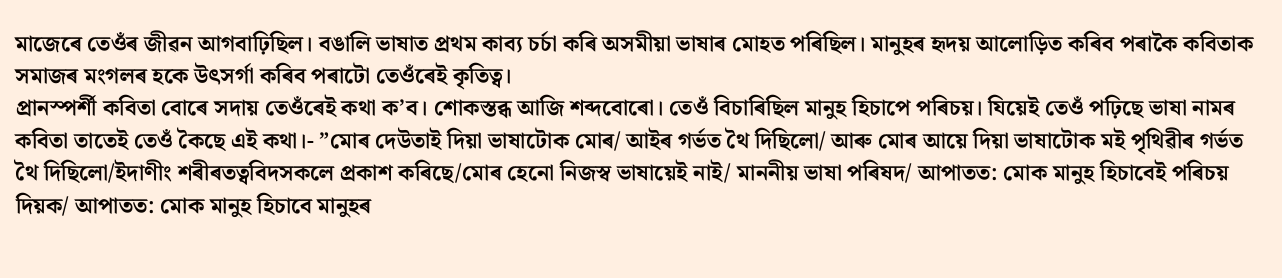মাজেৰে তেওঁৰ জীৱন আগবাঢ়িছিল। বঙালি ভাষাত প্ৰথম কাব্য চৰ্চা কৰি অসমীয়া ভাষাৰ মোহত পৰিছিল। মানুহৰ হৃদয় আলোড়িত কৰিব পৰাকৈ কবিতাক সমাজৰ মংগলৰ হকে উৎসৰ্গা কৰিব পৰাটো তেওঁৰেই কৃতিত্ব।
প্ৰানস্পৰ্শী কবিতা বোৰে সদায় তেওঁৰেই কথা ক’ব। শোকস্তব্ধ আজি শব্দবোৰো। তেওঁ বিচাৰিছিল মানুহ হিচাপে পৰিচয়। যিয়েই তেওঁ পঢ়িছে ভাষা নামৰ কবিতা তাতেই তেওঁ কৈছে এই কথা।- ”মোৰ দেউতাই দিয়া ভাষাটোক মোৰ/ আইৰ গৰ্ভত থৈ দিছিলো/ আৰু মোৰ আয়ে দিয়া ভাষাটোক মই পৃথিৱীৰ গৰ্ভত থৈ দিছিলো/ইদাণীং শৰীৰতত্ববিদসকলে প্ৰকাশ কৰিছে/মোৰ হেনো নিজস্ব ভাষায়েই নাই/ মাননীয় ভাষা পৰিষদ/ আপাতত: মোক মানুহ হিচাবেই পৰিচয় দিয়ক/ আপাতত: মোক মানুহ হিচাবে মানুহৰ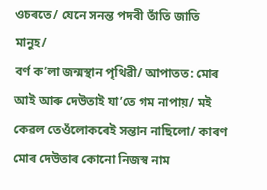ওচৰতে/ যেনে সনন্ত পদবী তাঁতি জাতি মানুহ/
বৰ্ণ ক’লা জন্মস্থান পৃথিৱী/ আপাতত: মোৰ আই আৰু দেউতাই যা’তে গম নাপায়/ মই কেৱল তেওঁলোকৰেই সন্তান নাছিলো/ কাৰণ মোৰ দেউতাৰ কোনো নিজস্ব নাম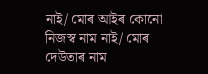নাই/ মোৰ আইৰ কোনো নিজস্ব নাম নাই/ মোৰ দেউতাৰ নাম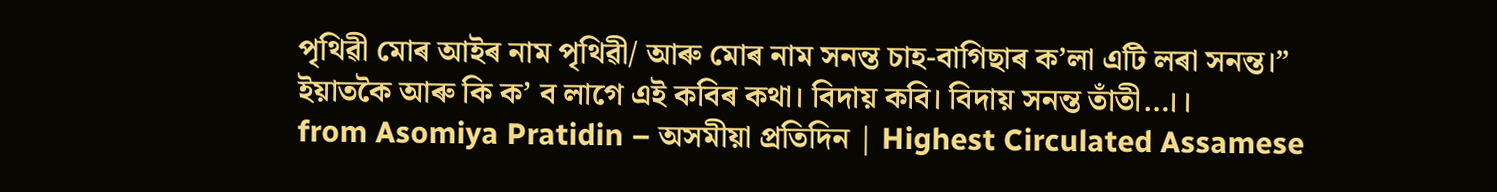পৃথিৱী মোৰ আইৰ নাম পৃথিৱী/ আৰু মোৰ নাম সনন্ত চাহ-বাগিছাৰ ক’লা এটি লৰা সনন্ত।”
ইয়াতকৈ আৰু কি ক’ ব লাগে এই কবিৰ কথা। বিদায় কবি। বিদায় সনন্ত তাঁতী…।।
from Asomiya Pratidin – অসমীয়া প্ৰতিদিন | Highest Circulated Assamese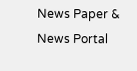News Paper & News Portal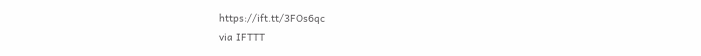https://ift.tt/3FOs6qc
via IFTTT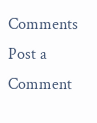Comments
Post a Comment